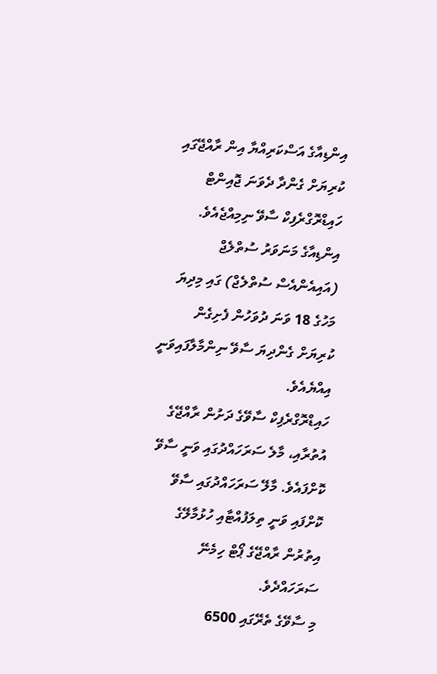އިންޑިއާގެ އަސްކަރިއްޔާ އިން ރާއްޖޭގައި ކުރިޔަށް ގެންދާ ދެވަނަ ޖޮއިންޓް ހައިޑްރޮގްރެފިކް ސާވޭ ނިމިއްޖެއެވެ.
އިންޑިއާގެ މަނަވަރު ސުތްލެޖް (އައިއެންއެސް ސުތްލެޖް) ގައި މިދިޔަ މަހުގެ 18 ވަނަ ދުވަހުން ފެށިގެން ކުރިޔަށް ގެންދިޔަ ސާވޭ ނިންމާލާފައިވަނީ އިއްޔެއެވެ.
ހައިޑްރޮގްރެފިކް ސާވޭގެ ދަށުން ރާއްޖޭގެ އުތުރާއި، މާލެ ސަރަހައްދުގައި ވަނީ ސާވޭ ކޮށްފައެވެ. މާލޭ ސަރަހައްދުގައި ސާވޭ ކޮށްފައި ވަނީ ތިލަފުއްޓާއި ހުޅުމާލޭގެ އިތުރުން ރާއްޖޭގެ ޕޯޓް ހިމެނޭ ސަރަހައްދެވެ.
މި ސާވޭގެ ތެރޭގައި 6500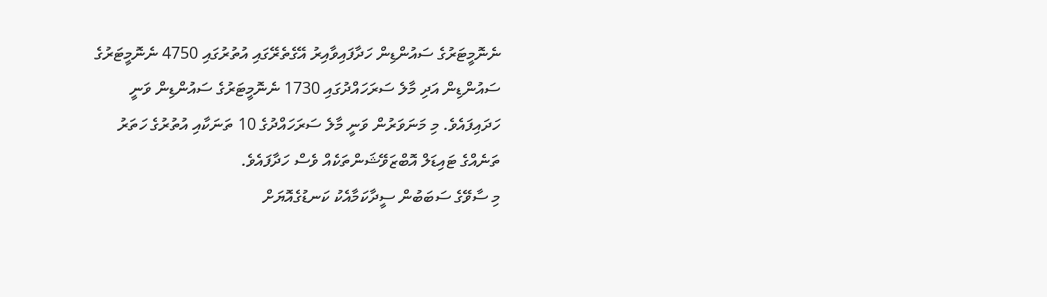ނެނޮމީޓަރުގެ ސައުންޑިން ހަދާފައިވާއިރު އޭގެތެރޭގައި އުތުރުގައި 4750 ނެނޮމީޓަރުގެ ސައުންޑިން އަދި މާލެ ސަރަހައްދުގައި 1730 ނެނޮމީޓަރުގެ ސައުންޑިން ވަނީ ހަދައިފައެވެ. މި މަނަވަރުން ވަނީ މާލެ ސަރަހައްދުގެ 10 ތަނަކާއި އުތުރުގެ ހަތަރު ތަނެއްގެ ޓައިޑަލް އޮބްޒަވޭޝަންތަކެއް ވެސް ހަދާފައެވެ.
މި ސާވޭގެ ސަބަބުން ސީދާކަމާއެކު ކަނޑުގެއޮޔަށް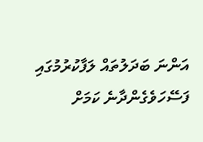އަންނަ ބަދަލުތައް ލަފާކުރުމުގައި ފަސޭހަވެގެންދާނެ ކަމަށް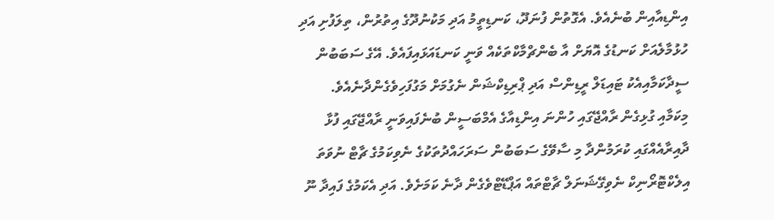އިންޑިއާއިން ބުނެއެވެ. އެގޮތުން ފުނަދޫ، ކަނޑިތީމު އަދި މަކުނުދޫގެ އިތުރުން، ތިލަފުށި އަދި ހުޅުމާލެއަށް ކަނޑުގެ އޮޔަށް އާ ބެންޗްމާކްތަކެއް ވަނީ ކަނޑައަޅައިފައެވެ. އޭގެ ސަބަބުން ސީދާކަމާއިއެކު ޓައިޑަލް ރީޑިންސް އަދި ޕްރިޑިކްޝަން ނެގުމަށް މަގުފަހިވެގެންދާނެއެވެ.
މިކަމާއި ގުޅިގެން ރާއްޖޭގައި ހުންނަ އިންޑިއާގެ އެމްބަސީން ބުނެފައިވަނީ ރާއްޖޭގައި ފުޅާ ދާއިރާއެއްގައި ކުރަމުންދާ މި ސާވޭގެ ސަބަބުން ސަރަހައްދުތަކުގެ ނެވިކަމުގެ ޗާޓް ނުވަތަ އިލެކްޓޮރޯނިކް ނެވިގޭޝަނަލް ޗާޓްތައް އަޕްޑޭޓްވެގެން ދާނެ ކަމަށެވެ. އަދި އެކަމުގެ ފައިދާ ނޫ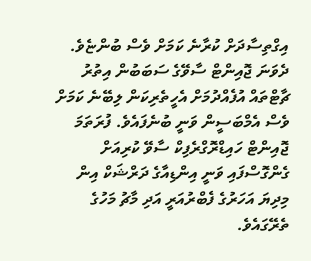އިގްތިސާދަށް ކުރާނެ ކަމަށް ވެސް ބުންޏެވެ.
ދެވަނަ ޖޮއިންޓް ސާވޭގެ ސަބަބުން އިތުރު ޗާޓްތައް އުފެއްދުމަށް އެހީތެރިކަން ލިބޭނެ ކަމަށް ވެސް އެމްބަސީން ވަނީ ބުނެފައެވެ. ފުރަތަމަ ޖޮއިންޓް ހައިޑްރޮގްރެފިކް ސާވޭ ކުރިއަށް ގެންގޮސްފައި ވަނީ އިންޑިއާގެ ދަރްޝަކް އިން މިދިޔަ އަހަރުގެ ފެބްރުއަރީ އަދި މާޗު މަހުގެ ތެރޭގައެވެ.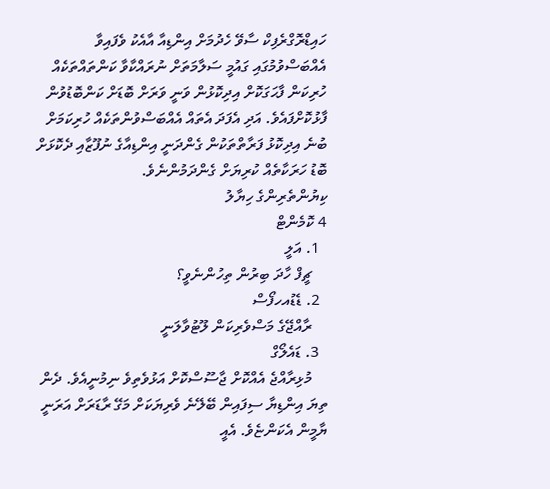ހައިޑްރޮގްރެފިކް ސާވޭ ހެދުމަށް އިންޑިއާ އާއެކު ވެފައިވާ އެއްބަސްވުމުގައި ގައުމީ ސަލާމަތަށް ނުރައްކާވާ ކަންތައްތަކެއް ހުރިކަން ފާޙަގަކޮށް އިދިކޮޅުން ވަނީ ވަރަށް ބޮޑަށް ކަންބޮޑުވުން ފާޅުކޮށްފައެވެ. އަދި އެފަދަ އެތައް އެއްބަސްވުންތަކެއް ހުރިކަމަށް ބުނެ އިދިކޮޅު ފަރާތްތަކުން ގެންދަނީ އިންޑިއާގެ ނުފޫޒާއި ދެކޮޅަށް ބޮޑު ހަރަކާތެއް ކުރިޔަށް ގެންދަމުންނެވެ.
ކިޔުންތެރިންގެ ހިޔާލު
4 ކޮމެންޓް
  1. އަލީ
    ޗީފް ހާދަ ބިރުން ތިހުންނެވީ؟
  2. ޑެޑުއހފޯސް
    ރާއްޖޭގެ މަސްވެރިކަން ލޫޓުވާލަނީ
  3. ޑައެލޯގް
    މުޅިރާއްޖެ އެއްކޮށް ޖާސޫސްކޮށް އަޅުވެތިވެ ނިމުނީއެވެ. ދެން ތިޔަ އިންޑިޔާ ސިފައިން ބޭލޭނެ ވެރިޔަކަށް މަގޭ ރާޑަރަށް އަރަނީ ޔާމީން އެކަންޏެވެ. އެއީ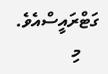ގަޓްރައީސްއެވެ.
    މި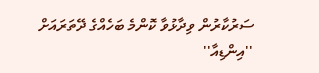ސަރުކާރުން ވިދާޅުވާ ކޮންމެ ބަހެއްގެ ދޭތަރައަށް ''އިންޑިއާ''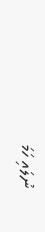ނުލައި ހަމަ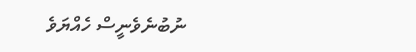ނުބުނެވެނީސް ހެއްޔަވެ